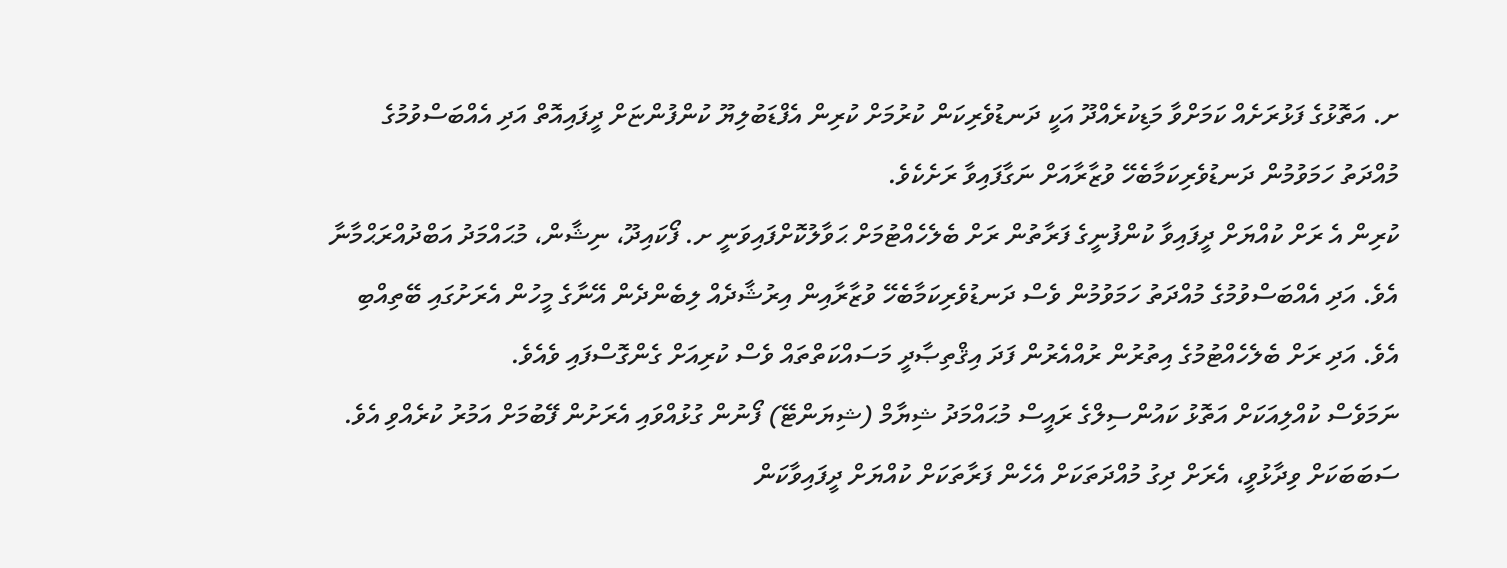ށ. އަތޮޅުގެ ފަޅުރަށެއް ކަމަށްވާ މަޑިކުރެއްދޫ އަކީ ދަނޑުވެރިކަން ކުރުމަށް ކުރިން އެފްޑަބުލިޔޫ ކުންފުންޏަށް ދީފައިއޮތް އަދި އެއްބަސްވުމުގެ މުއްދަތު ހަމަވުމުން ދަނޑުވެރިކަމާބެހޭ ވުޒާރާއަށް ނަގާފައިވާ ރަށެކެވެ.
ކުރިން އެ ރަށް ކުއްޔަށް ދީފައިވާ ކުންފުނީގެ ފަރާތުން ރަށް ބެލެހެއްޓުމަށް ޙަވާލުކޮށްފައިވަނީ ށ. ފޯކައިދޫ، ނިޝާން، މުޙައްމަދު އަބްދުއްރަޙްމާނާ އެވެ. އަދި އެއްބަސްވުމުގެ މުއްދަތު ހަމަވުމުން ވެސް ދަނޑުވެރިކަމާބެހޭ ވުޒާރާއިން އިރުޝާދެއް ލިބެންދެން އޭނާގެ މީހުން އެރަށުގައި ބޭތިއްބި އެވެ. އަދި ރަށް ބެލެހެއްޓުމުގެ އިތުރުން ރުއްއެރުން ފަދަ އިޤްތިޞާދީ މަސައްކަތްތައް ވެސް ކުރިއަށް ގެންގޮސްފައި ވެއެވެ.
ނަމަވެސް ކުއްލިއަކަށް އަތޮޅު ކައުންސިލްގެ ރައީސް މުޙައްމަދު ޝިޔާމް (ޝިޔަންޓޭ) ފޯނުން ގުޅުއްވައި އެރަށުން ފޭބުމަށް އަމުރު ކުރެއްވި އެވެ. ސަބަބަކަށް ވިދާޅުވީ، އެރަށް ދިގު މުއްދަތަކަށް އެހެން ފަރާތަކަށް ކުއްޔަށް ދީފައިވާކަން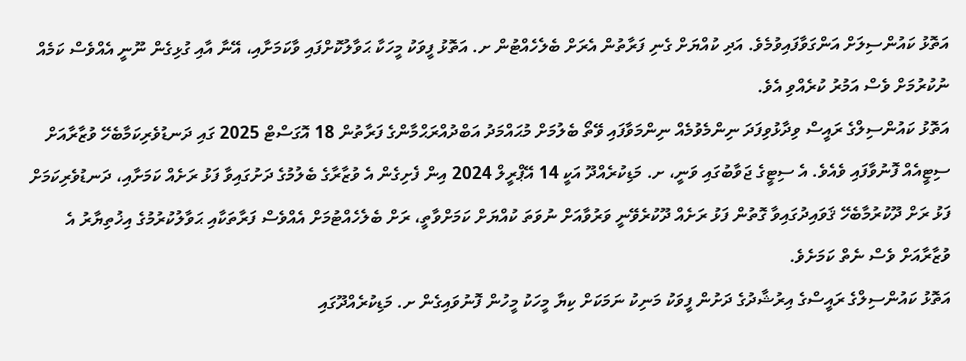އަތޮޅު ކައުންސިލަށް އަންގަވާފައިވުމެވެ. އަދި ކުއްޔަށް ގެނި ފަރާތުން އެރަށް ބެލެހެއްޓުން ށ. އަތޮޅު ފީވަކު މީހަކާ ޙަވާލުކޮށްފައި ވާކަމަށާއި، އޭނާ އާއި ގުޅިގެން ނޫނީ އެއްވެސް ކަމެއް ނުކުރުމަށް ވެސް އަމުރު ކުރެއްވި އެވެ.
އަތޮޅު ކައުންސިލްގެ ރައީސް ވިދާޅުވިފަދަ ނިންމެވުމެއް ނިންމަވާފައި ވޭތޯ ބެލުމަށް މުޙައްމަދު އަބްދުއްރަޙްމާންގެ ފަރާތުން 18 އޮގަސްޓް 2025 ގައި ދަނޑުވެރިކަމާބެހޭ ވުޒާރާއަށް ސިޓީއެއް ފޮނުވާފައި ވެއެވެ. އެ ސިޓީގެ ޖަވާބުގައި ވަނީ، ށ. މަޑިކުރެއްދޫ އަކީ 14 އޭޕްރީލް 2024 އިން ފެށިގެން އެ ވުޒާރާގެ ބެލުމުގެ ދަށުގައިވާ ފަޅު ރަށެއް ކަމަށާއި، ދަނޑުވެރިކަމަށް ފަޅު ރަށް ދޫކުރުމާބެހޭ ޤަވައިދުގައިވާ ގޮތުން ފަޅު ރަށެއް ދޫކުރެވޭނީ ވަރުވާއަށް ނުވަތަ ކުއްޔަށް ކަމަށްވާތީ، ރަށް ބެލެހެއްޓުމަށް އެއްވެސް ފަރާތަކާއި ޙަވާލުކުރުމުގެ އިޚުތިޔާރު އެ ވުޒާރާއަށް ވެސް ނެތް ކަމަށެވެ.
އަތޮޅު ކައުންސިލްގެ ރައީސްގެ އިރުޝާދުގެ ދަށުން ފީވަކު މަނިކު ނަމަކަށް ކިޔާ މީހަކު މީހުން ފޮނުވައިގެން ށ. މަޑިކުރެއްދޫގައި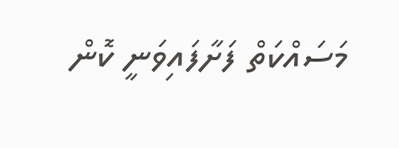މަސައްކަތް ފަށާފައިވަނީ ކޮން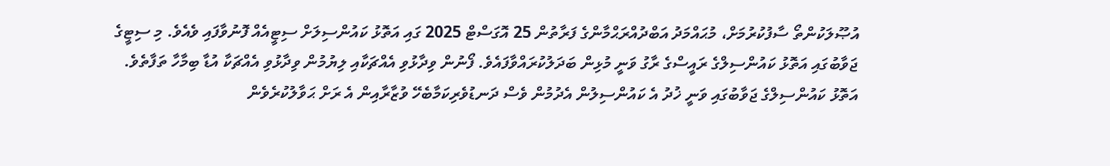އުޞޫލަކުންތޯ ސާފުކުރުމަށް، މުޙައްމަދު އަބްދުއްރަޙްމާންގެ ފަރާތުން 25 އޮގަސްޓް 2025 ގައި އަތޮޅު ކައުންސިލަށް ސިޓީއެއް ފޮނުވާފައި ވެއެވެ. މި ސިޓީގެ ޖަވާބުގައި އަތޮޅު ކައުންސިލްގެ ރައީސްގެ ރާގު ވަނީ މުޅިން ބަދަލުކުރައްވާފައެވެ. ފޯނުން ވިދާޅުވި އެއްޗަކާއި ލިޔުމުން ވިދާޅުވި އެއްޗަކާ އުޑާ ބިމާހާ ތަފާތެވެ.
އަތޮޅު ކައުންސިލްގެ ޖަވާބުގައި ވަނީ ޚުދު އެ ކައުންސިލުން އެދުމުން ވެސް ދަނޑުވެރިކަމާބެހޭ ވުޒާރާއިން އެ ރަށް ޙަވާލުކުރެވެން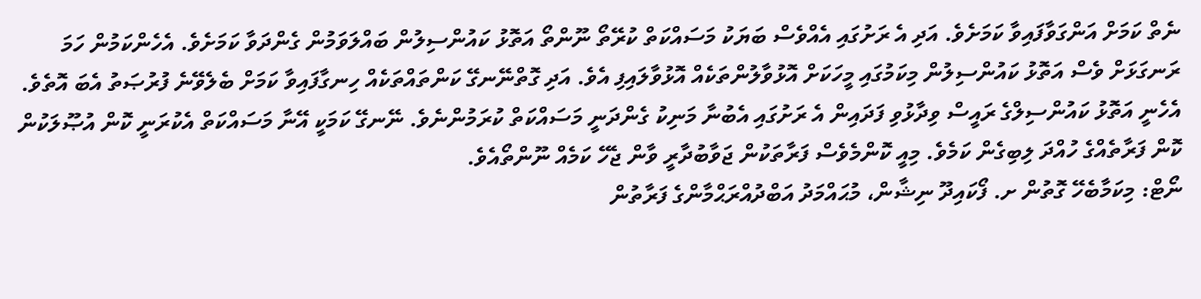ނެތް ކަމަށް އަންގަވާފައިވާ ކަމަށެވެ. އަދި އެ ރަށުގައި އެއްވެސް ބަޔަކު މަސައްކަތް ކުރޭތޯ ނޫންތޯ އަތޮޅު ކައުންސިލުން ބައްލަވަމުން ގެންދަވާ ކަމަށެވެ. އެހެންކަމުން ހަމަ ރަނގަޅަށް ވެސް އަތޮޅު ކައުންސިލުން މިކަމުގައި މީހަކަށް އޮޅުވާލުންތަކެއް އޮޅުވާލައިފި އެވެ. އަދި ގޮތްނޭނގޭ ކަންތައްތަކެއް ހިނގާފައިވާ ކަމަށް ބެލެވޭނެ ފުރުޞަތު އެބަ އޮތެވެ. އެހެނީ އަތޮޅު ކައުންސިލްގެ ރައީސް ވިދާޅުވި ފަދައިން އެ ރަށުގައި އެބުނާ މަނިކު ގެންދަނީ މަސައްކަތް ކުރަމުންނެވެ. ނޭނގޭ ކަމަކީ އޭނާ މަސައްކަތް އެކުރަނީ ކޮން އުޞޫލަކުން ކޮން ފަރާތެއްގެ ހުއްދަ ލިބިގެން ކަމެވެ. މިއީ ކޮންމެވެސް ފަރާތަކުން ޖަވާބުދާރީ ވާން ޖެހޭ ކަމެއް ނޫންތޯއެވެ.
ނޯޓް: މިކަމާބެހޭ ގޮތުން ށ. ފޯކައިދޫ ނިޝާން، މުޙައްމަދު އަބްދުއްރަޙްމާންގެ ފަރާތުން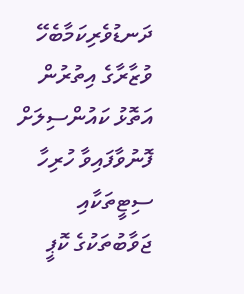ދަނޑުވެރިކަމާބެހޭ ވުޒާރާގެ އިތުރުން އަތޮޅު ކައުންސިލަށް ފޮނުވާފައިވާ ހުރިހާ ސިޓީތަކާއި ޖަވާބުތަކުގެ ކޮޕީ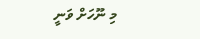މި ނޫހަށް ވަނީ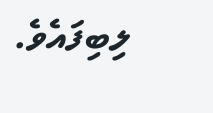ލިބިފައެވެ.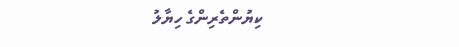ކިޔުންތެރިންގެ ހިޔާލު